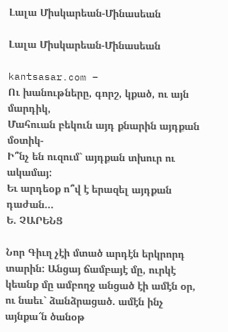Լալա Միսկարեան-Մինասեան

Լալա Միսկարեան-Մինասեան

kantsasar.com –
Ու խանութները, գորշ, կքած, ու այն մարդիկ,
Մահուան բեկուն այդ քնարին այդքան մօտիկ-
Ի՞նչ են ուզում` այդքան տխուր ու ակամայ:
Եւ արդեօք ո՞վ է երազել այդքան դաժան…
Ե. ՉԱՐԵՆՑ

Նոր Գիւղ չէի մտած արդէն երկրորդ տարին: Անցայ ճամբայէ մը, ուրկէ կեանք մը ամբողջ անցած էի ամէն օր, ու նաեւ` ձանձրացած. ամէն ինչ այնքա՜ն ծանօթ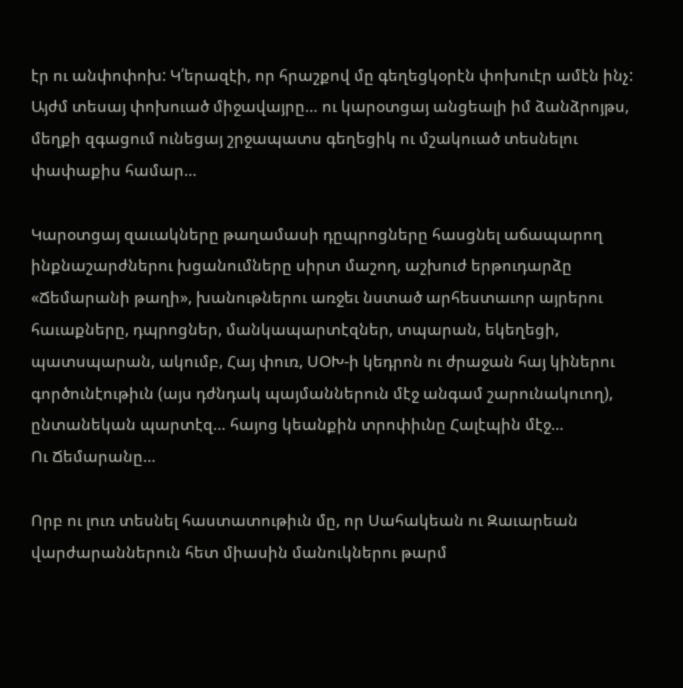էր ու անփոփոխ: Կ՛երազէի, որ հրաշքով մը գեղեցկօրէն փոխուէր ամէն ինչ: Այժմ տեսայ փոխուած միջավայրը… ու կարօտցայ անցեալի իմ ձանձրոյթս, մեղքի զգացում ունեցայ շրջապատս գեղեցիկ ու մշակուած տեսնելու փափաքիս համար…

Կարօտցայ զաւակները թաղամասի դըպրոցները հասցնել աճապարող ինքնաշարժներու խցանումները սիրտ մաշող, աշխուժ երթուդարձը «Ճեմարանի թաղի», խանութներու առջեւ նստած արհեստաւոր այրերու հաւաքները, դպրոցներ, մանկապարտէզներ, տպարան, եկեղեցի, պատսպարան, ակումբ, Հայ փուռ, ՍՕԽ-ի կեդրոն ու ժրաջան հայ կիներու գործունէութիւն (այս դժնդակ պայմաններուն մէջ անգամ շարունակուող), ընտանեկան պարտէզ… հայոց կեանքին տրոփիւնը Հալէպին մէջ…
Ու Ճեմարանը…

Որբ ու լուռ տեսնել հաստատութիւն մը, որ Սահակեան ու Զաւարեան վարժարաններուն հետ միասին մանուկներու թարմ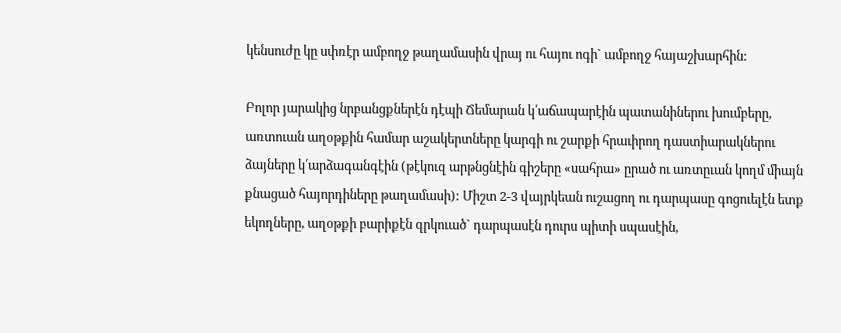կենսուժը կը սփռէր ամբողջ թաղամասին վրայ ու հայու ոգի` ամբողջ հայաշխարհին:

Բոլոր յարակից նրբանցքներէն դէպի Ճեմարան կ՛աճապարէին պատանիներու խումբերը, առտուան աղօթքին համար աշակերտները կարգի ու շարքի հրաւիրող դաստիարակներու ձայները կ՛արձագանգէին (թէկուզ արթնցնէին գիշերը «սահրա» ըրած ու առտըւան կողմ միայն քնացած հայորդիները թաղամասի): Միշտ 2-3 վայրկեան ուշացող ու դարպասը գոցուելէն ետք եկողները, աղօթքի բարիքէն զրկուած` դարպասէն դուրս պիտի սպասէին,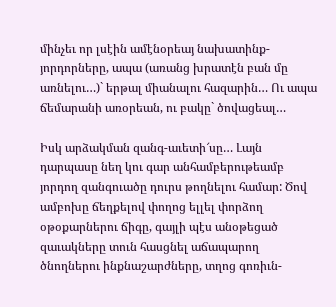մինչեւ որ լսէին ամէնօրեայ նախատինք-յորդորները, ապա (առանց խրատէն բան մը առնելու…)` երթալ միանալու հազարին… Ու ապա ճեմարանի առօրեան, ու բակը` ծովացեալ…

Իսկ արձակման զանգ-աւետի՜սը… Լայն դարպասը նեղ կու գար անհամբերութեամբ յորդող զանգուածը դուրս թողնելու համար: Ծով ամբոխը ճեղքելով փողոց ելլել փորձող օթօքարներու ճիգը, գայլի պէս անօթեցած զաւակները տուն հասցնել աճապարող ծնողներու ինքնաշարժները, տղոց գոռիւն-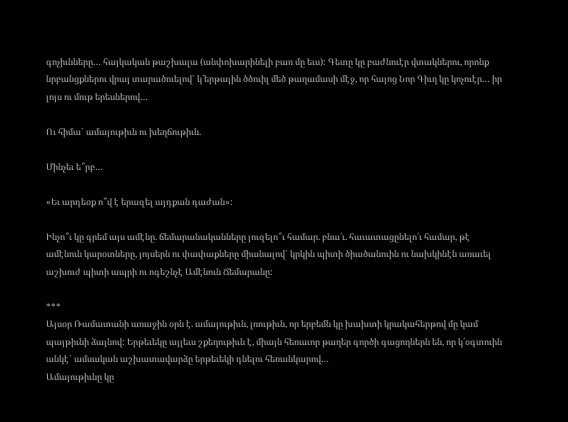գոչիւնները… հայկական թաշխալա (անփոխարինելի բառ մը եւս): Գետը կը բաժնուէր վտակներու, որոնք նրբանցքներու վրայ տարածուելով` կ՛երթային ծծուիլ մեծ թաղամասի մէջ, որ հայոց Նոր Գիւղ կը կոչուէր… իր լոյս ու մութ երեսներով…

Ու հիմա` ամայութիւն ու խեղճութիւն.

Մինչեւ ե՞րբ…

«Եւ արդեօք ո՞վ է երազել այդքան դաժան»:

Ինչո՞ւ կը գրեմ այս ամէնը. ճեմարանականները յուզելո՞ւ համար. բնա՛ւ. հաւատացընելո՛ւ համար, թէ ամէնուն կարօտները, յոյսերն ու փափաքները միանալով` կրկին պիտի ծիածանուին ու նախկինէն առաւել աշխուժ պիտի ապրի ու ոգեշնչէ Ամէնուն Ճեմարանը:

***
Այսօր Ռամատանի առաջին օրն է. ամայութիւն, լռութիւն, որ երբեմն կը խախտի կրակահերթով մը կամ պայթիւնի ձայնով: Երթեւեկը այլեւս շքեղութիւն է, միայն հեռաւոր թաղեր գործի գացողներն են, որ կ՛օգտուին անկէ` ամսական աշխատավարձը երթեւեկի դնելու հեռանկարով…
Ամայութիւնը կը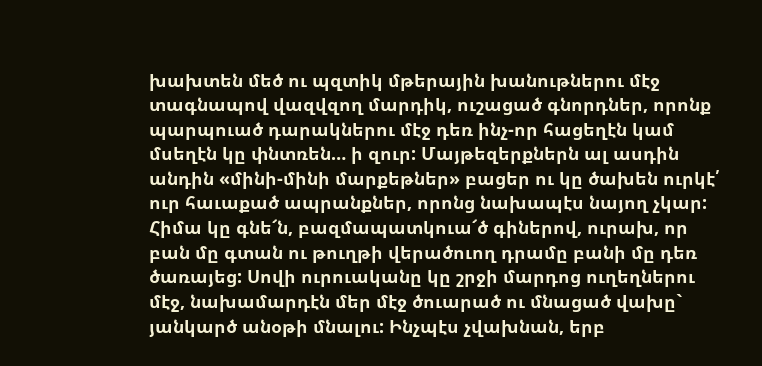խախտեն մեծ ու պզտիկ մթերային խանութներու մէջ տագնապով վազվզող մարդիկ, ուշացած գնորդներ, որոնք պարպուած դարակներու մէջ դեռ ինչ-որ հացեղէն կամ մսեղէն կը փնտռեն… ի զուր: Մայթեզերքներն ալ ասդին անդին «մինի-մինի մարքեթներ» բացեր ու կը ծախեն ուրկէ՛ ուր հաւաքած ապրանքներ, որոնց նախապէս նայող չկար: Հիմա կը գնե՜ն, բազմապատկուա՜ծ գիներով, ուրախ, որ բան մը գտան ու թուղթի վերածուող դրամը բանի մը դեռ ծառայեց: Սովի ուրուականը կը շրջի մարդոց ուղեղներու մէջ, նախամարդէն մեր մէջ ծուարած ու մնացած վախը` յանկարծ անօթի մնալու: Ինչպէս չվախնան, երբ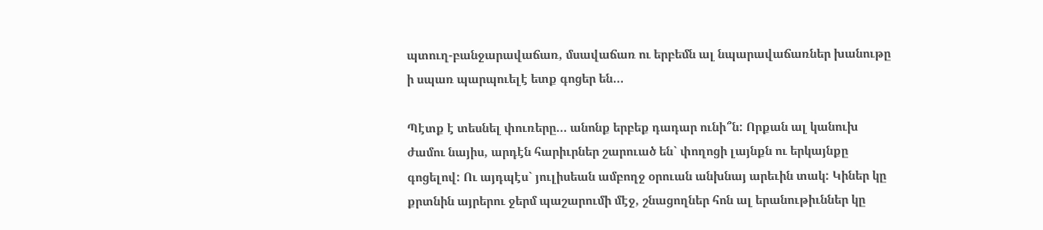պտուղ-բանջարավաճառ, մսավաճառ ու երբեմն ալ նպարավաճառներ խանութը ի սպառ պարպուելէ ետք գոցեր են…

Պէտք է տեսնել փուռերը… անոնք երբեք դադար ունի՞ն: Որքան ալ կանուխ ժամու նայիս, արդէն հարիւրներ շարուած են` փողոցի լայնքն ու երկայնքը գոցելով: Ու այդպէս` յուլիսեան ամբողջ օրուան անխնայ արեւին տակ: Կիներ կը քրտնին այրերու ջերմ պաշարումի մէջ, շնացողներ հոն ալ երանութիւններ կը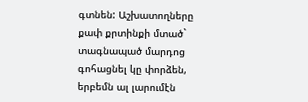գտնեն: Աշխատողները քափ քրտինքի մտած` տագնապած մարդոց գոհացնել կը փորձեն, երբեմն ալ լարումէն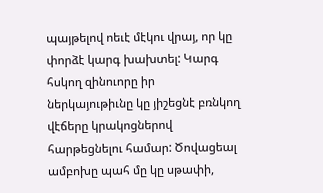պայթելով ոեւէ մէկու վրայ, որ կը փորձէ կարգ խախտել: Կարգ հսկող զինուորը իր ներկայութիւնը կը յիշեցնէ բռնկող վէճերը կրակոցներով հարթեցնելու համար: Ծովացեալ ամբոխը պահ մը կը սթափի,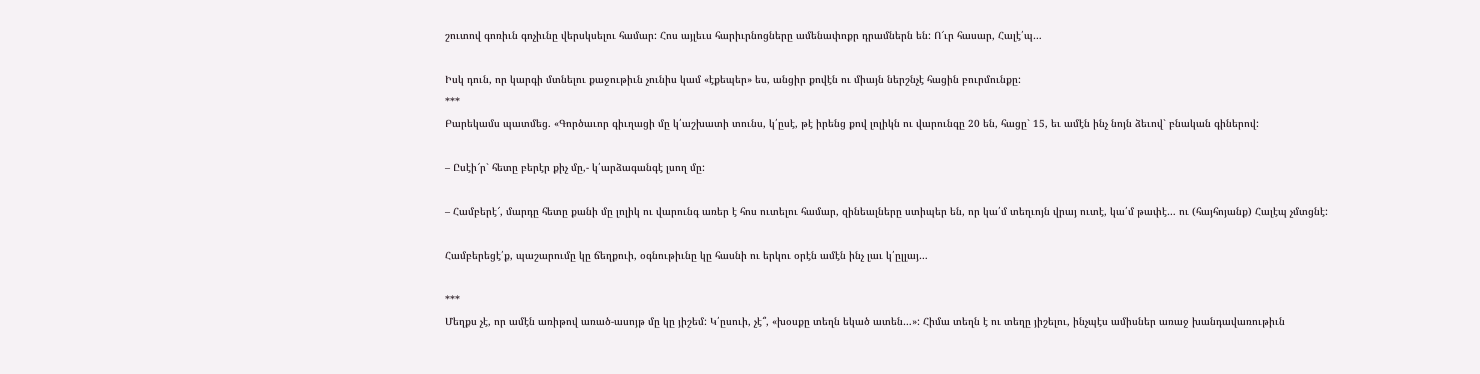շուտով գոռիւն գոչիւնը վերսկսելու համար: Հոս այլեւս հարիւրնոցները ամենափոքր դրամներն են: Ո՜ւր հասար, Հալէ՛պ…

Իսկ դուն, որ կարգի մտնելու քաջութիւն չունիս կամ «էքեպեր» ես, անցիր քովէն ու միայն ներշնչէ հացին բուրմունքը:
***
Բարեկամս պատմեց. «Գործաւոր գիւղացի մը կ՛աշխատի տունս, կ՛ըսէ, թէ իրենց քով լոլիկն ու վարունգը 20 են, հացը` 15, եւ ամէն ինչ նոյն ձեւով` բնական գիներով:

– Ըսէի՜ր` հետը բերէր քիչ մը,- կ՛արձագանգէ լսող մը:

– Համբերէ՜, մարդը հետը քանի մը լոլիկ ու վարունգ առեր է հոս ուտելու համար, զինեալները ստիպեր են, որ կա՛մ տեղւոյն վրայ ուտէ, կա՛մ թափէ… ու (հայհոյանք) Հալէպ չմտցնէ:

Համբերեցէ՛ք, պաշարումը կը ճեղքուի, օգնութիւնը կը հասնի ու երկու օրէն ամէն ինչ լաւ կ՛ըլլայ…

***
Մեղքս չէ, որ ամէն առիթով առած-ասոյթ մը կը յիշեմ: Կ՛ըսուի, չէ՞, «խօսքը տեղն եկած ատեն…»: Հիմա տեղն է ու տեղը յիշելու, ինչպէս ամիսներ առաջ խանդավառութիւն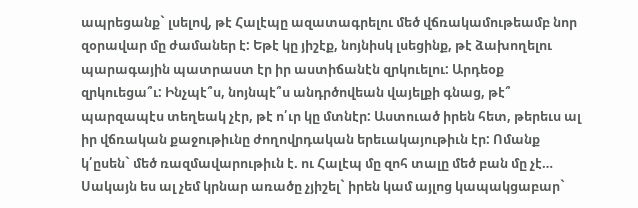ապրեցանք` լսելով, թէ Հալէպը ազատագրելու մեծ վճռակամութեամբ նոր զօրավար մը ժամաներ է: Եթէ կը յիշէք, նոյնիսկ լսեցինք, թէ ձախողելու պարագային պատրաստ էր իր աստիճանէն զրկուելու: Արդեօք զրկուեցա՞ւ: Ինչպէ՞ս, նոյնպէ՞ս անդրծովեան վայելքի գնաց, թէ՞ պարզապէս տեղեակ չէր, թէ ո՛ւր կը մտնէր: Աստուած իրեն հետ, թերեւս ալ իր վճռական քաջութիւնը ժողովրդական երեւակայութիւն էր: Ոմանք կ՛ըսեն` մեծ ռազմավարութիւն է. ու Հալէպ մը զոհ տալը մեծ բան մը չէ… Սակայն ես ալ չեմ կրնար առածը չյիշել` իրեն կամ այլոց կապակցաբար`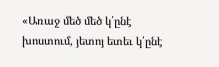«Առաջ մեծ մեծ կ՛ընէ խոստում, յետոյ ետեւ կ՛ընէ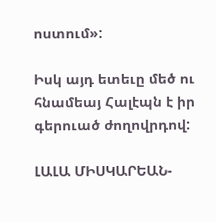ոստում»:

Իսկ այդ ետեւը մեծ ու հնամեայ Հալէպն է իր գերուած ժողովրդով:

ԼԱԼԱ ՄԻՍԿԱՐԵԱՆ-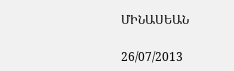ՄԻՆԱՍԵԱՆ

26/07/2013